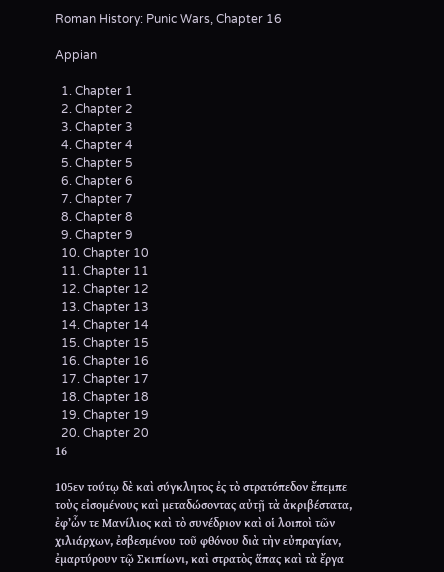Roman History: Punic Wars, Chapter 16

Appian

  1. Chapter 1
  2. Chapter 2
  3. Chapter 3
  4. Chapter 4
  5. Chapter 5
  6. Chapter 6
  7. Chapter 7
  8. Chapter 8
  9. Chapter 9
  10. Chapter 10
  11. Chapter 11
  12. Chapter 12
  13. Chapter 13
  14. Chapter 14
  15. Chapter 15
  16. Chapter 16
  17. Chapter 17
  18. Chapter 18
  19. Chapter 19
  20. Chapter 20
16

105εν τούτῳ δὲ καὶ σύγκλητος ἐς τὸ στρατόπεδον ἔπεμπε τοὺς εἰσομένους καὶ μεταδώσοντας αὐτῇ τὰ ἀκριβέστατα, ἐφ’ὧν τε Μανίλιος καὶ τὸ συνέδριον καὶ οἱ λοιποὶ τῶν χιλιάρχων, ἐσβεσμένου τοῦ φθόνου διὰ τὴν εὐπραγίαν, ἐμαρτύρουν τῷ Σκιπίωνι, καὶ στρατὸς ἅπας καὶ τὰ ἔργα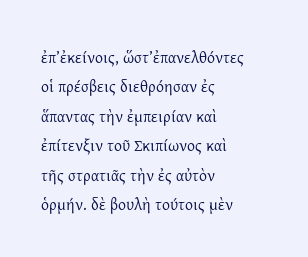ἐπ’ἐκείνοις, ὥστ’ἐπανελθόντες οἱ πρέσβεις διεθρόησαν ἐς ἅπαντας τὴν ἐμπειρίαν καὶ ἐπίτενξιν τοῦ Σκιπίωνος καὶ τῆς στρατιᾶς τὴν ἐς αὐτὸν ὁρμήν. δὲ βουλὴ τούτοις μὲν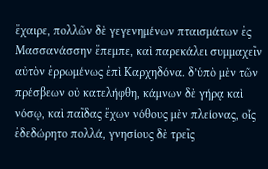ἔχαιρε, πολλῶν δὲ γεγενημένων πταισμάτων ἐς Μασσανάσσην ἔπεμπε, καὶ παρεκάλει συμμαχεῖν αὐτὸν ἐρρωμένως ἐπὶ Καρχηδόνα. δ’ὑπὸ μὲν τῶν πρέσβεων οὐ κατελήφθη, κάμνων δὲ γήρᾳ καὶ νόσῳ, καὶ παῖδας ἔχων νόθους μὲν πλείονας, οἷς ἐδεδώρητο πολλά, γνησίους δὲ τρεῖς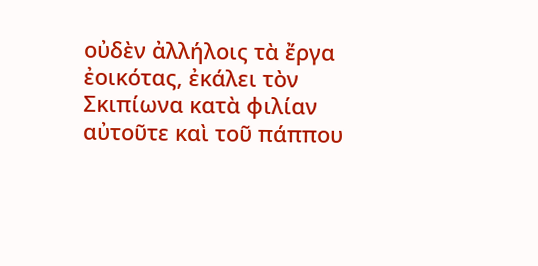οὐδὲν ἀλλήλοις τὰ ἔργα ἐοικότας, ἐκάλει τὸν Σκιπίωνα κατὰ φιλίαν αὐτοῦτε καὶ τοῦ πάππου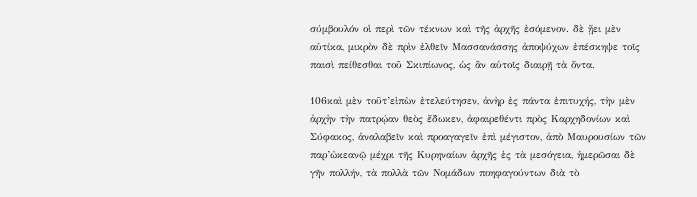σύμβουλόν οἱ περὶ τῶν τέκνων καὶ τῆς ἀρχῆς ἐσόμενον. δὲ ᾔει μὲν αὐτίκα, μικρὸν δὲ πρὶν ἐλθεῖν Μασσανάσσης ἀποψύχων ἐπέσκηψε τοῖς παισὶ πείθεσθαι τοῦ Σκιπίωνος, ὡς ἂν αὐτοῖς διαιρῇ τὰ ὄντα.

106καὶ μὲν τοῦτ’εἰπὼν ἐτελεύτησεν, ἀνὴρ ἐς πάντα ἐπιτυχής, τὴν μὲν ἀρχὴν τὴν πατρῴαν θεὸς ἔδωκεν, ἀφαιρεθέντι πρὸς Καρχηδονίων καὶ Σύφακος, ἀναλαβεῖν καὶ προαγαγεῖν ἐπὶ μέγιστον, ἀπὸ Μαυρουσίων τῶν παρ’ὠκεανῷ μέχρι τῆς Κυρηναίων ἀρχῆς ἐς τὰ μεσόγεια, ἡμερῶσαι δὲ γῆν πολλήν, τὰ πολλὰ τῶν Νομάδων ποηφαγούντων διὰ τὸ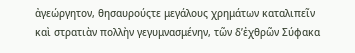ἀγεώργητον, θησαυρούςτε μεγάλους χρημάτων καταλιπεῖν καὶ στρατιὰν πολλὴν γεγυμνασμένην, τῶν δ’ἐχθρῶν Σύφακα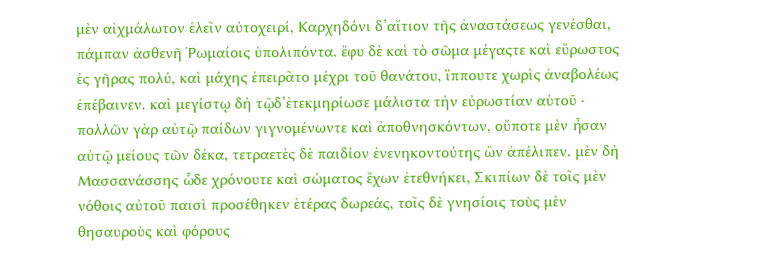μὲν αἰχμάλωτον ἑλεῖν αὐτοχειρί, Καρχηδόνι δ’αἴτιον τῆς ἀναστάσεως γενέσθαι, πάμπαν ἀσθενῆ Ῥωμαίοις ὑπολιπόντα. ἔφυ δὲ καὶ τὸ σῶμα μέγαςτε καὶ εὔρωστος ἐς γῆρας πολύ, καὶ μάχης ἐπειρᾶτο μέχρι τοῦ θανάτου, ἵππουτε χωρὶς ἀναβολέως ἐπέβαινεν. καὶ μεγίστῳ δὴ τῷδ’ἐτεκμηρίωσε μάλιστα τὴν εὐρωστίαν αὑτοῦ · πολλῶν γὰρ αὐτῷ παίδων γιγνομένωντε καὶ ἀποθνησκόντων, οὔποτε μὲν ἦσαν αὐτῷ μείους τῶν δέκα, τετραετὲς δὲ παιδίον ἐνενηκοντούτης ὢν ἀπέλιπεν. μὲν δὴ Μασσανάσσης ὧδε χρόνουτε καὶ σώματος ἔχων ἐτεθνήκει, Σκιπίων δὲ τοῖς μὲν νόθοις αὐτοῦ παισὶ προσέθηκεν ἑτέρας δωρεάς, τοῖς δὲ γνησίοις τοὺς μὲν θησαυροὺς καὶ φόρους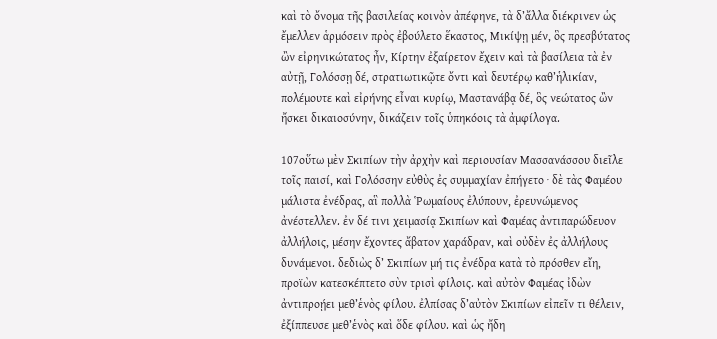καὶ τὸ ὄνομα τῆς βασιλείας κοινὸν ἀπέφηνε, τὰ δ’ἄλλα διέκρινεν ὡς ἔμελλεν ἁρμόσειν πρὸς ἐβούλετο ἕκαστος, Μικίψῃ μέν, ὃς πρεσβύτατος ὢν εἰρηνικώτατος ἦν, Κίρτην ἐξαίρετον ἔχειν καὶ τὰ βασίλεια τὰ ἐν αὐτῇ, Γολόσσῃ δέ, στρατιωτικῷτε ὄντι καὶ δευτέρῳ καθ’ἡλικίαν, πολέμουτε καὶ εἰρήνης εἶναι κυρίῳ, Μαστανάβᾳ δέ, ὃς νεώτατος ὢν ἤσκει δικαιοσύνην, δικάζειν τοῖς ὑπηκόοις τὰ ἀμφίλογα.

107οὕτω μὲν Σκιπίων τὴν ἀρχὴν καὶ περιουσίαν Μασσανάσσου διεῖλε τοῖς παισί, καὶ Γολόσσην εὐθὺς ἐς συμμαχίαν ἐπήγετο · δὲ τὰς Φαμέου μάλιστα ἐνέδρας, αἳ πολλὰ Ῥωμαίους ἐλύπουν, ἐρευνώμενος ἀνέστελλεν. ἐν δέ τινι χειμασίᾳ Σκιπίων καὶ Φαμέας ἀντιπαρώδευον ἀλλήλοις, μέσην ἔχοντες ἄβατον χαράδραν, καὶ οὐδὲν ἐς ἀλλήλους δυνάμενοι. δεδιὼς δ’ Σκιπίων μή τις ἐνέδρα κατὰ τὸ πρόσθεν εἴη, προϊὼν κατεσκέπτετο σὺν τρισὶ φίλοις. καὶ αὐτὸν Φαμέας ἰδὼν ἀντιπροῄει μεθ’ἑνὸς φίλου. ἐλπίσας δ’αὐτὸν Σκιπίων εἰπεῖν τι θέλειν, ἐξίππευσε μεθ’ἑνὸς καὶ ὅδε φίλου. καὶ ὡς ἤδη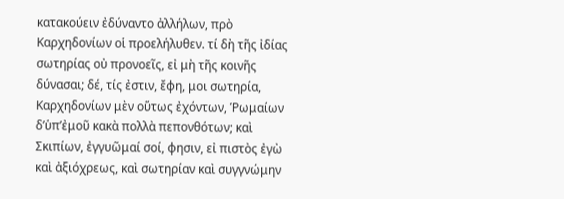κατακούειν ἐδύναντο ἀλλήλων, πρὸ Καρχηδονίων οἱ προελήλυθεν. τί δὴ τῆς ἰδίας σωτηρίας οὐ προνοεῖς, εἰ μὴ τῆς κοινῆς δύνασαι; δέ, τίς ἐστιν, ἔφη, μοι σωτηρία, Καρχηδονίων μὲν οὕτως ἐχόντων, Ῥωμαίων δ’ὑπ’ἐμοῦ κακὰ πολλὰ πεπονθότων; καὶ Σκιπίων, ἐγγυῶμαί σοί, φησιν, εἰ πιστὸς ἐγὼ καὶ ἀξιόχρεως, καὶ σωτηρίαν καὶ συγγνώμην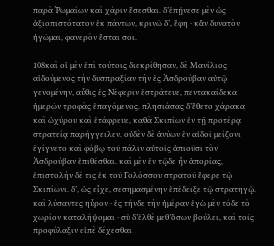παρὰ Ῥωμαίων καὶ χάριν ἔσεσθαι. δ’ἐπῄνεσε μὲν ὡς ἀξιοπιστότατον ἐκ πάντων, κρινῶ δ’, ἔφη · κἂν δυνατὸν ἡγῶμαι, φανερὸν ἔσται σοι.

108καὶ οἱ μὲν ἐπὶ τούτοις διεκρίθησαν, δὲ Μανίλιος αἰδούμενος τὴν δυσπραξίαν τὴν ἐς Ἀσδρούβαν αὐτῷ γενομένην, αὖθις ἐς Νέφεριν ἐστράτευε, πεντακαίδεκα ἡμερῶν τροφὰς ἐπαγόμενος. πλησιάσας δ’ἔθετο χάρακα καὶ ὠχύρου καὶ ἐτάφρευε, καθὰ Σκιπίων ἐν τῇ προτέρᾳ στρατείᾳ παρήγγειλεν. οὐδὲν δὲ ἀνύων ἐν αἰδοῖ μείζονι ἐγίγνετο καὶ φόβῳ τοῦ πάλιν αὐτοῖς ἀπιοῦσι τὸν Ἀσδρούβαν ἐπιθέσθαι. καὶ μὲν ἐν τῷδε ἦν ἀπορίας, ἐπιστολὴν δέ τις ἐκ τοῦ Γολόσσου στρατοῦ ἔφερε τῷ Σκιπίωνι. δ’, ὡς εἶχε, σεσημασμένην ἐπέδειξε τῷ στρατηγῷ. καὶ λύσαντες ηὗρον · ἐς τήνδε τὴν ἡμέραν ἐγὼ μὲν τόδε τὸ χωρίον καταλήψομαι · σὺ δ’ἐλθὲ μεθ’ὅσων βούλει, καὶ τοῖς προφύλαξιν εἰπὲ δέχεσθαι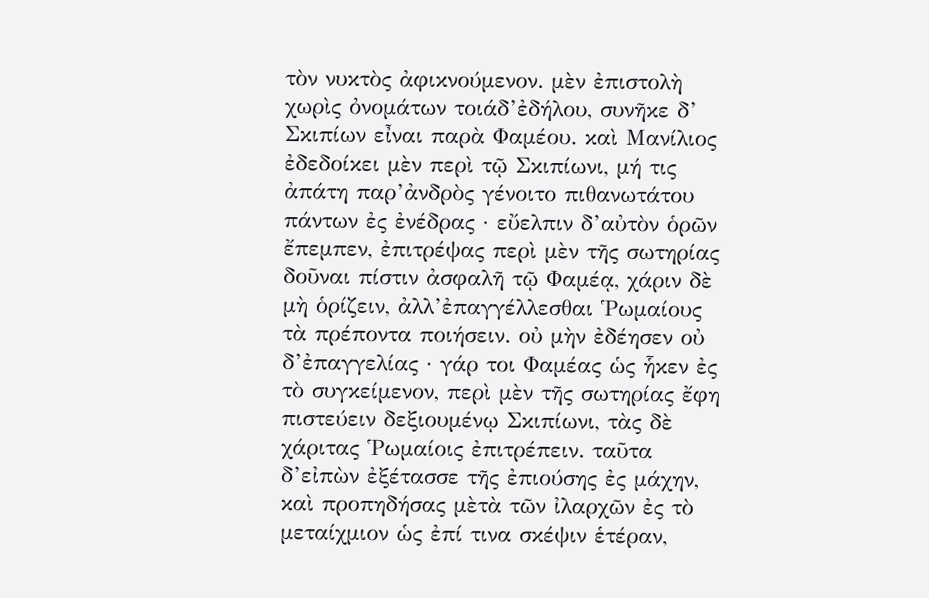τὸν νυκτὸς ἀφικνούμενον. μὲν ἐπιστολὴ χωρὶς ὀνομάτων τοιάδ’ἐδήλου, συνῆκε δ’ Σκιπίων εἶναι παρὰ Φαμέου. καὶ Μανίλιος ἐδεδοίκει μὲν περὶ τῷ Σκιπίωνι, μή τις ἀπάτη παρ’ἀνδρὸς γένοιτο πιθανωτάτου πάντων ἐς ἐνέδρας · εὔελπιν δ’αὐτὸν ὁρῶν ἔπεμπεν, ἐπιτρέψας περὶ μὲν τῆς σωτηρίας δοῦναι πίστιν ἀσφαλῆ τῷ Φαμέᾳ, χάριν δὲ μὴ ὁρίζειν, ἀλλ’ἐπαγγέλλεσθαι Ῥωμαίους τὰ πρέποντα ποιήσειν. οὐ μὴν ἐδέησεν οὐ δ’ἐπαγγελίας · γάρ τοι Φαμέας ὡς ἧκεν ἐς τὸ συγκείμενον, περὶ μὲν τῆς σωτηρίας ἔφη πιστεύειν δεξιουμένῳ Σκιπίωνι, τὰς δὲ χάριτας Ῥωμαίοις ἐπιτρέπειν. ταῦτα δ’εἰπὼν ἐξέτασσε τῆς ἐπιούσης ἐς μάχην, καὶ προπηδήσας μὲτὰ τῶν ἰλαρχῶν ἐς τὸ μεταίχμιον ὡς ἐπί τινα σκέψιν ἑτέραν,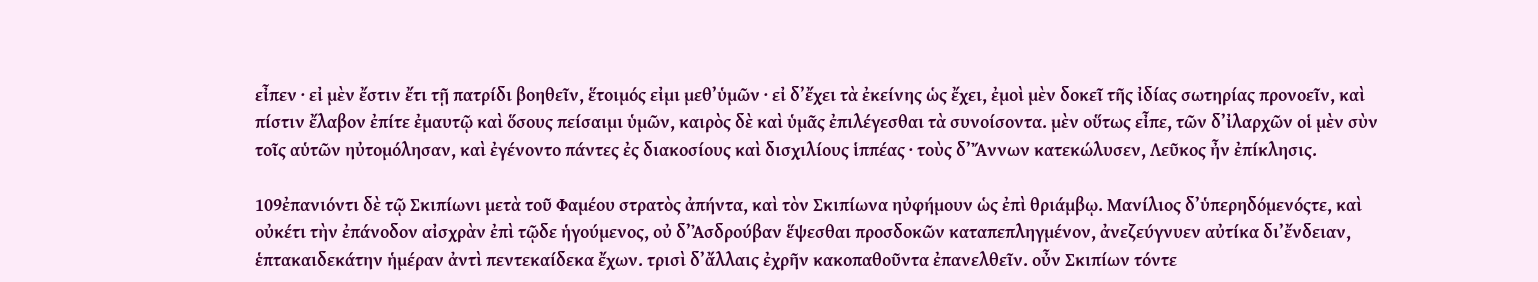εἶπεν · εἰ μὲν ἔστιν ἔτι τῇ πατρίδι βοηθεῖν, ἕτοιμός εἰμι μεθ’ὑμῶν · εἰ δ’ἔχει τὰ ἐκείνης ὡς ἔχει, ἐμοὶ μὲν δοκεῖ τῆς ἰδίας σωτηρίας προνοεῖν, καὶ πίστιν ἔλαβον ἐπίτε ἐμαυτῷ καὶ ὅσους πείσαιμι ὑμῶν, καιρὸς δὲ καὶ ὑμᾶς ἐπιλέγεσθαι τὰ συνοίσοντα. μὲν οὕτως εἶπε, τῶν δ’ἰλαρχῶν οἱ μὲν σὺν τοῖς αὑτῶν ηὐτομόλησαν, καὶ ἐγένοντο πάντες ἐς διακοσίους καὶ δισχιλίους ἱππέας · τοὺς δ’Ἄννων κατεκώλυσεν, Λεῦκος ἦν ἐπίκλησις.

109ἐπανιόντι δὲ τῷ Σκιπίωνι μετὰ τοῦ Φαμέου στρατὸς ἀπήντα, καὶ τὸν Σκιπίωνα ηὐφήμουν ὡς ἐπὶ θριάμβῳ. Μανίλιος δ’ὑπερηδόμενόςτε, καὶ οὐκέτι τὴν ἐπάνοδον αἰσχρὰν ἐπὶ τῷδε ἡγούμενος, οὐ δ’Ἀσδρούβαν ἕψεσθαι προσδοκῶν καταπεπληγμένον, ἀνεζεύγνυεν αὐτίκα δι’ἔνδειαν, ἑπτακαιδεκάτην ἡμέραν ἀντὶ πεντεκαίδεκα ἔχων. τρισὶ δ’ἄλλαις ἐχρῆν κακοπαθοῦντα ἐπανελθεῖν. οὖν Σκιπίων τόντε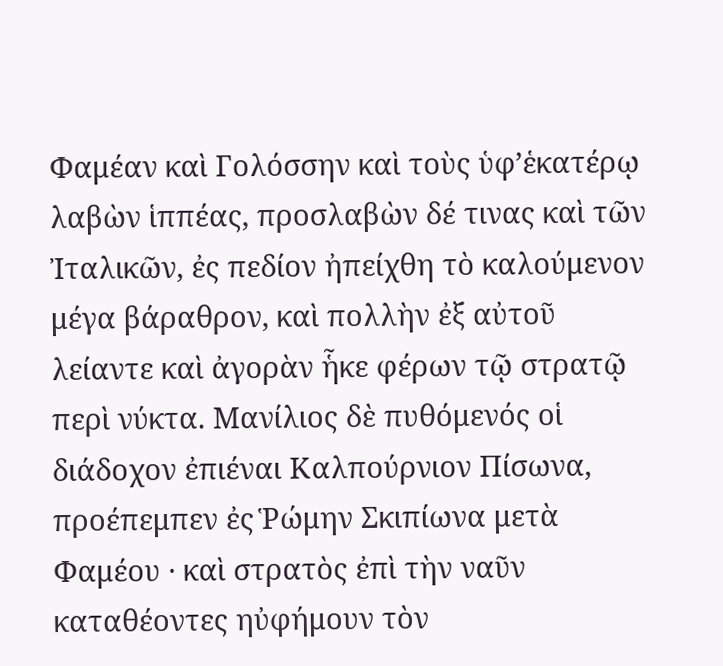Φαμέαν καὶ Γολόσσην καὶ τοὺς ὑφ’ἑκατέρῳ λαβὼν ἱππέας, προσλαβὼν δέ τινας καὶ τῶν Ἰταλικῶν, ἐς πεδίον ἠπείχθη τὸ καλούμενον μέγα βάραθρον, καὶ πολλὴν ἐξ αὐτοῦ λείαντε καὶ ἀγορὰν ἧκε φέρων τῷ στρατῷ περὶ νύκτα. Μανίλιος δὲ πυθόμενός οἱ διάδοχον ἐπιέναι Καλπούρνιον Πίσωνα, προέπεμπεν ἐς Ῥώμην Σκιπίωνα μετὰ Φαμέου · καὶ στρατὸς ἐπὶ τὴν ναῦν καταθέοντες ηὐφήμουν τὸν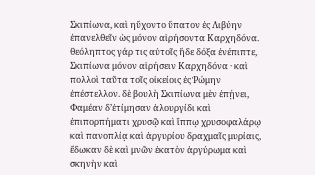Σκιπίωνα, καὶ ηὔχοντο ὕπατον ἐς Λιβύην ἐπανελθεῖν ὡς μόνον αἱρήσοντα Καρχηδόνα. θεόληπτος γάρ τις αὐτοῖς ἥδε δόξα ἐνέπιπτε, Σκιπίωνα μόνον αἱρήσειν Καρχηδόνα · καὶ πολλοὶ ταῦτα τοῖς οἰκείοις ἐς Ῥώμην ἐπέστελλον. δὲ βουλὴ Σκιπίωνα μὲν ἐπῄνει, Φαμέαν δ’ἐτίμησαν ἁλουργίδι καὶ ἐπιπορπήματι χρυσῷ καὶ ἵππῳ χρυσοφαλάρῳ καὶ πανοπλίᾳ καὶ ἀργυρίου δραχμαῖς μυρίαις, ἔδωκαν δὲ καὶ μνῶν ἑκατὸν ἀργύρωμα καὶ σκηνὴν καὶ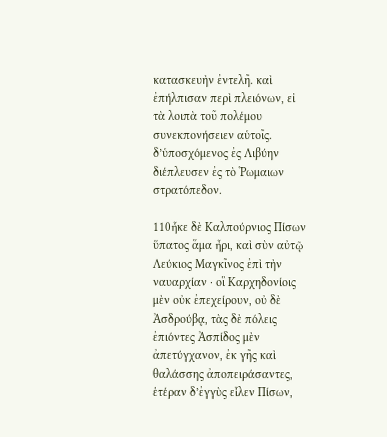κατασκευὴν ἐντελῆ. καὶ ἐπήλπισαν περὶ πλειόνων, εἰ τὰ λοιπὰ τοῦ πολέμου συνεκπονήσειεν αὑτοῖς. δ’ὑποσχόμενος ἐς Λιβύην διέπλευσεν ἐς τὸ Ῥωμαιων στρατόπεδον.

110ἧκε δὲ Καλπούρνιος Πίσων ὕπατος ἅμα ἦρι, καὶ σὺν αὐτῷ Λεύκιος Μαγκῖνος ἐπὶ τὴν ναυαρχίαν · οἳ Καρχηδονίοις μὲν οὐκ ἐπεχείρουν, οὐ δὲ Ἀσδρούβᾳ, τὰς δὲ πόλεις ἐπιόντες Ἀσπίδος μὲν ἀπετύγχανον, ἐκ γῆς καὶ θαλάσσης ἀποπειράσαντες, ἑτέραν δ’ἐγγὺς εἷλεν Πίσων,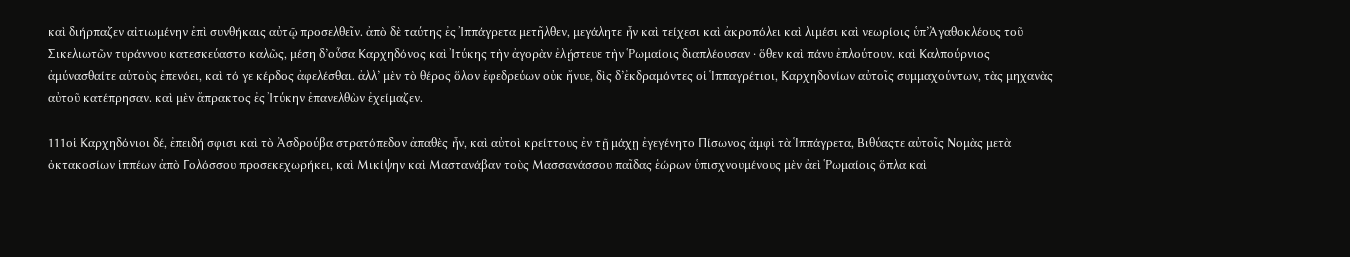καὶ διήρπαζεν αἰτιωμένην ἐπὶ συνθήκαις αὐτῷ προσελθεῖν. ἀπὸ δὲ ταύτης ἐς Ἰππάγρετα μετῆλθεν, μεγάλητε ἦν καὶ τείχεσι καὶ ἀκροπόλει καὶ λιμέσι καὶ νεωρίοις ὑπ’Ἀγαθοκλέους τοῦ Σικελιωτῶν τυράννου κατεσκεύαστο καλῶς, μέση δ’οὖσα Καρχηδόνος καὶ Ἰτύκης τὴν ἀγορὰν ἐλῄστευε τὴν Ῥωμαίοις διαπλέουσαν · ὅθεν καὶ πάνυ ἐπλούτουν. καὶ Καλπούρνιος ἀμύνασθαίτε αὐτοὺς ἐπενόει, καὶ τό γε κέρδος ἀφελέσθαι. ἀλλ’ μὲν τὸ θέρος ὅλον ἐφεδρεύων οὐκ ἤνυε, δὶς δ’ἐκδραμόντες οἱ Ἱππαγρέτιοι, Καρχηδονίων αὐτοῖς συμμαχούντων, τὰς μηχανὰς αὐτοῦ κατέπρησαν. καὶ μὲν ἄπρακτος ἐς Ἰτύκην ἐπανελθὼν ἐχείμαζεν.

111οἱ Καρχηδόνιοι δέ, ἐπειδή σφισι καὶ τὸ Ἀσδρούβα στρατόπεδον ἀπαθὲς ἦν, καὶ αὐτοὶ κρείττους ἐν τῇ μάχῃ ἐγεγένητο Πίσωνος ἀμφὶ τὰ Ἱππάγρετα, Βιθύαςτε αὐτοῖς Νομὰς μετὰ ὀκτακοσίων ἱππέων ἀπὸ Γολόσσου προσεκεχωρήκει, καὶ Μικίψην καὶ Μαστανάβαν τοὺς Μασσανάσσου παῖδας ἑώρων ὑπισχνουμένους μὲν ἀεὶ Ῥωμαίοις ὅπλα καὶ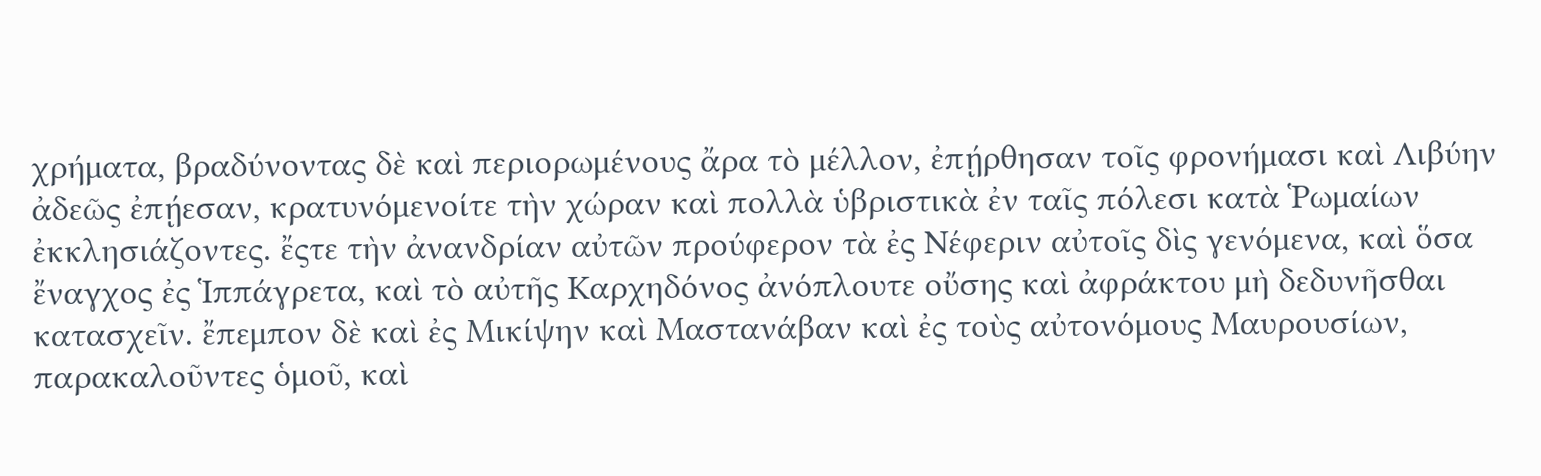χρήματα, βραδύνοντας δὲ καὶ περιορωμένους ἄρα τὸ μέλλον, ἐπῄρθησαν τοῖς φρονήμασι καὶ Λιβύην ἀδεῶς ἐπῄεσαν, κρατυνόμενοίτε τὴν χώραν καὶ πολλὰ ὑβριστικὰ ἐν ταῖς πόλεσι κατὰ Ῥωμαίων ἐκκλησιάζοντες. ἔςτε τὴν ἀνανδρίαν αὐτῶν προύφερον τὰ ἐς Νέφεριν αὐτοῖς δὶς γενόμενα, καὶ ὅσα ἔναγχος ἐς Ἱππάγρετα, καὶ τὸ αὐτῆς Καρχηδόνος ἀνόπλουτε οὔσης καὶ ἀφράκτου μὴ δεδυνῆσθαι κατασχεῖν. ἔπεμπον δὲ καὶ ἐς Μικίψην καὶ Μαστανάβαν καὶ ἐς τοὺς αὐτονόμους Μαυρουσίων, παρακαλοῦντες ὁμοῦ, καὶ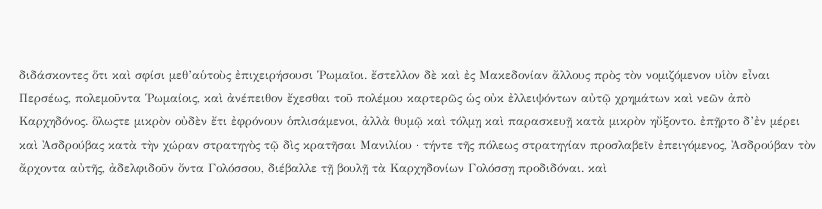διδάσκοντες ὅτι καὶ σφίσι μεθ’αὑτοὺς ἐπιχειρήσουσι Ῥωμαῖοι. ἔστελλον δὲ καὶ ἐς Μακεδονίαν ἄλλους πρὸς τὸν νομιζόμενον υἱὸν εἶναι Περσέως, πολεμοῦντα Ῥωμαίοις, καὶ ἀνέπειθον ἔχεσθαι τοῦ πολέμου καρτερῶς ὡς οὐκ ἐλλειψόντων αὐτῷ χρημάτων καὶ νεῶν ἀπὸ Καρχηδόνος. ὅλωςτε μικρὸν οὐδὲν ἔτι ἐφρόνουν ὁπλισάμενοι, ἀλλὰ θυμῷ καὶ τόλμῃ καὶ παρασκευῇ κατὰ μικρὸν ηὔξοντο. ἐπῇρτο δ’ἐν μέρει καὶ Ἀσδρούβας κατὰ τὴν χώραν στρατηγὸς τῷ δὶς κρατῆσαι Μανιλίου · τήντε τῆς πόλεως στρατηγίαν προσλαβεῖν ἐπειγόμενος, Ἀσδρούβαν τὸν ἄρχοντα αὐτῆς, ἀδελφιδοῦν ὄντα Γολόσσου, διέβαλλε τῇ βουλῇ τὰ Καρχηδονίων Γολόσσῃ προδιδόναι. καὶ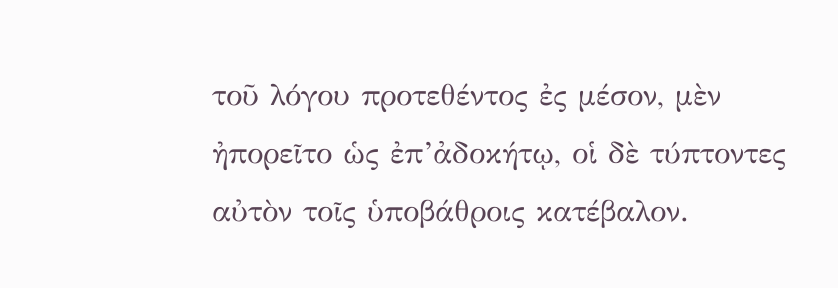τοῦ λόγου προτεθέντος ἐς μέσον, μὲν ἠπορεῖτο ὡς ἐπ’ἀδοκήτῳ, οἱ δὲ τύπτοντες αὐτὸν τοῖς ὑποβάθροις κατέβαλον.